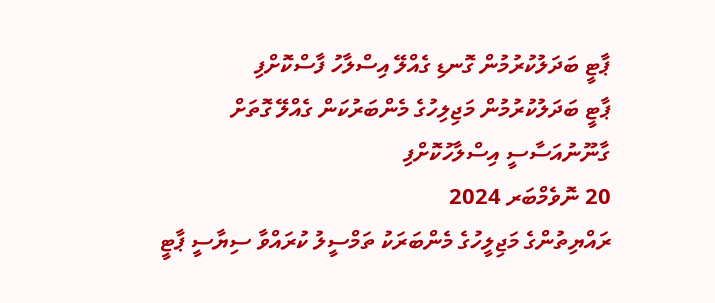ޕާޓީ ބަދަލުކުރުމުން ގޮނޑި ގެއްލޭ އިސްލާހު ފާސްކޮށްފި
ޕާޓީ ބަދަލުކުރުމުން މަޖިލިހުގެ މެންބަރުކަން ގެއްލޭ ގޮތަށް ގާނޫނުއަސާސީ އިސްލާހުކޮށްފި
20 ނޮވެމްބަރ 2024
ރައްޔިތުންގެ މަޖިލީހުގެ މެންބަރަކު ތަމްސީލު ކުރައްވާ ސިޔާސީ ޕާޓީ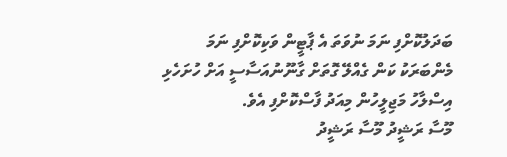ބަދަލުކޮށްފި ނަމަ ނުވަތަ އެ ޕާޓީން ވަކިކޮށްފި ނަމަ މެންބަރަކު ކަން ގެއްލޭ ގޮތަށް ގާނޫނުއަސާސީ އަށް ހުށަހެޅި އިސްލާހު މަޖިލީހުން މިއަދު ފާސްކޮށްފި އެވެ.
މޫސާ ރަޝީދު މޫސާ ރަޝީދު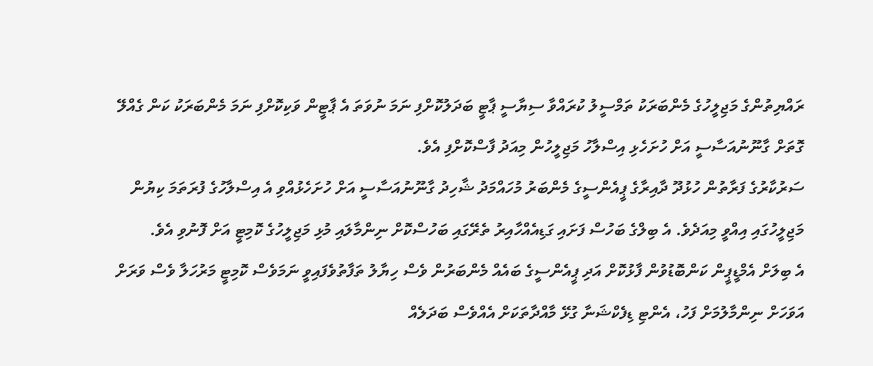ރައްޔިތުންގެ މަޖިލީހުގެ މެންބަރަކު ތަމްސީލު ކުރައްވާ ސިޔާސީ ޕާޓީ ބަދަލުކޮށްފި ނަމަ ނުވަތަ އެ ޕާޓީން ވަކިކޮށްފި ނަމަ މެންބަރަކު ކަން ގެއްލޭ ގޮތަށް ގާނޫނުއަސާސީ އަށް ހުށަހެޅި އިސްލާހު މަޖިލީހުން މިއަދު ފާސްކޮށްފި އެވެ.
ސަރުކާރުގެ ފަރާތުން ހުޅުދޫ ދާއިރާގެ ޕީއެންސީގެ މެންބަރު މުހައްމަދު ޝާހިދު ގާނޫނުއަސާސީ އަށް ހުށަހެޅުއްވި އެ އިސްލާހުގެ ފުރަތަމަ ކިޔުން މަޖިލީހުގައި އިއްވީ މިއަދެވެ. އެ ބިލްގެ ބަހުސް ފަށައި ގަޑިއެއްހާއިރު ތެރޭގައި ބަހުސްކޮށް ނިންމާލައި މުޅި މަޖިލީހުގެ ކޮމިޓީ އަށް ފޮނުވި އެވެ.
އެ ބިލަށް އެމްޑީޕީން ކަންބޮޑުވުން ފާޅުކޮށް އަދި ޕީއެންސީގެ ބައެއް މެންބަރުން ވެސް ހިޔާލު ތަފާތުވެފައިވީ ނަމަވެސް ކޮމިޓީ މަރުހަލާ ވެސް ވަރަށް އަވަހަށް ނިންމާލުމަށް ފަހު، އެންޓި ޑިފެކްޝަނާ ގުޅޭ މާއްދާތަކަށް އެއްވެސް ބަދަލެއް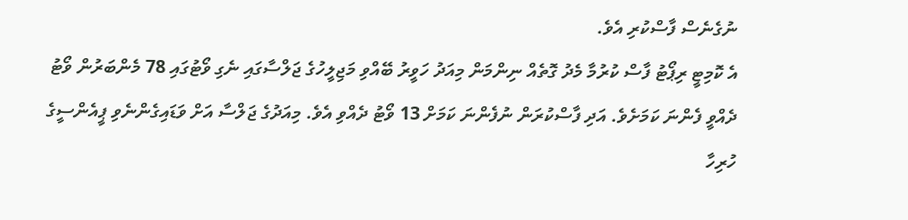ނުގެނެސް ފާސްކުރި އެވެ.
އެ ކޮމިޓީ ރިޕޯޓު ފާސް ކުރުމާ މެދު ގޮތެއް ނިންމަން މިއަދު ހަވީރު ބޭއްވި މަޖިލީހުގެ ޖަލްސާގައި ނެގި ވޯޓުގައި 78 މެންބަރުން ވޯޓު ދެއްވީ ފެންނަ ކަމަށެވެ. އަދި ފާސްކުރަން ނުފެންނަ ކަމަށް 13 ވޯޓު ދެއްވި އެވެ. މިއަދުގެ ޖަލްސާ އަށް ވަޑައިގެންނެވި ޕީއެންސީގެ ހުރިހާ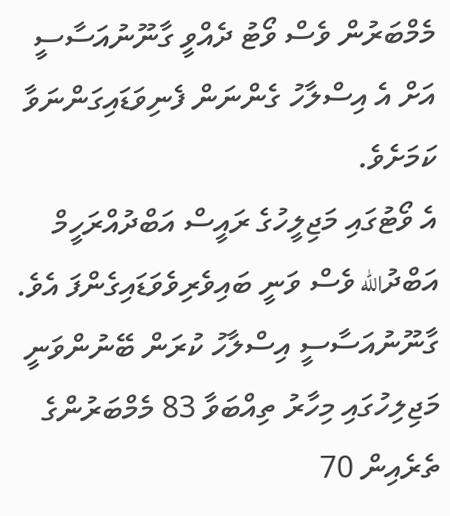މެމްބަރުން ވެސް ވޯޓު ދެއްވީ ގާނޫނުއަސާސީ އަށް އެ އިސްލާހު ގެންނަން ފެނިވަޑައިގަންނަވާ ކަމަށެވެ.
އެ ވޯޓުގައި މަޖިލީހުގެ ރައީސް އަބްދުއްރަހީމް އަބްދުالله ވެސް ވަނީ ބައިވެރިވެވަޑައިގެންފަ އެވެ.
ގާނޫނުއަސާސީ އިސްލާހު ކުރަން ބޭނުންވަނީ މަޖިލިހުގައި މިހާރު ތިއްބަވާ 83 މެމްބަރުންގެ ތެރެއިން 70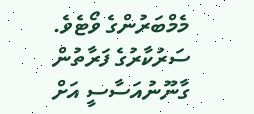މެމްބަރުންގެ ވޯޓެވެ.
ސަރުކާރުގެ ފަރާތުން ގާނޫނުއަސާސީ އަށް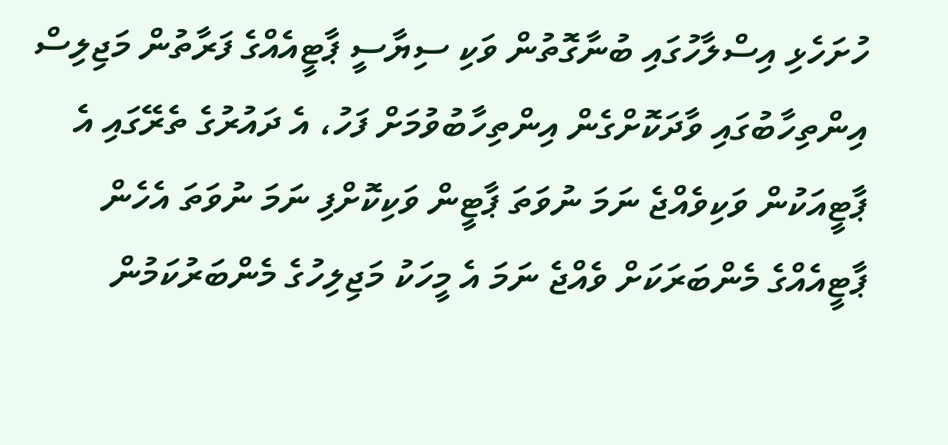ހުށަހެޅި އިސްލާހުގައި ބުނާގޮތުން ވަކި ސިޔާސީ ޕާޓީއެއްގެ ފަރާތުން މަޖިލިސް އިންތިހާބުގައި ވާދަކޮށްގެން އިންތިހާބުވުމަށް ފަހު، އެ ދައުރުގެ ތެރޭގައި އެ ޕާޓީއަކުން ވަކިވެއްޖެ ނަމަ ނުވަތަ ޕާޓީން ވަކިކޮށްފި ނަމަ ނުވަތަ އެހެން ޕާޓީއެއްގެ މެންބަރަކަށް ވެއްޖެ ނަމަ އެ މީހަކު މަޖިލިހުގެ މެންބަރުކަމުން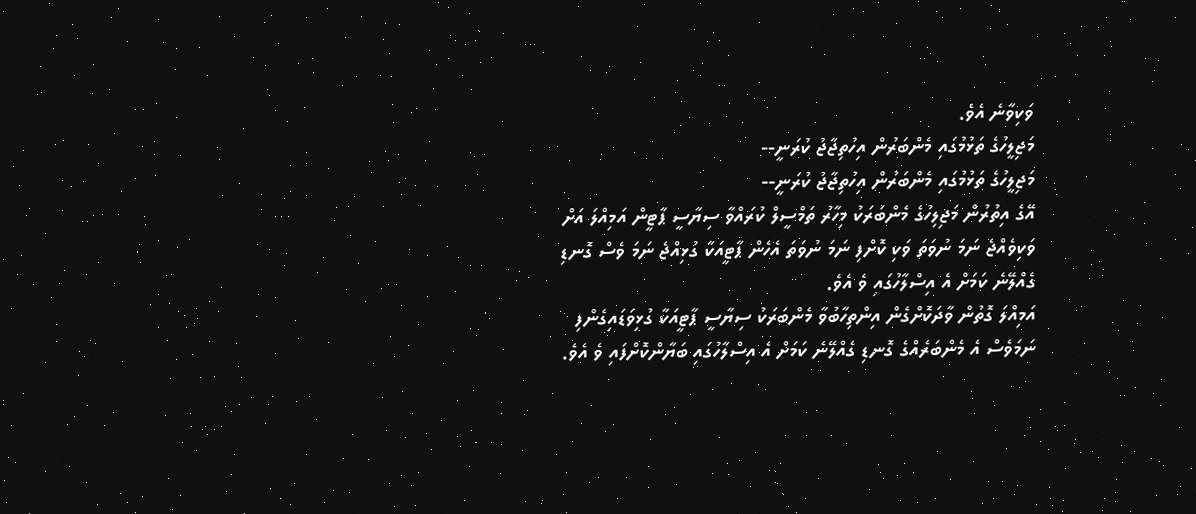ވަކިވާނެ އެވެ.
މަޖިލީހުގެ ތަޅުމުގައި މެންބަރުން އިހުތިޖާޖު ކުރަނީ--
މަޖިލީހުގެ ތަޅުމުގައި މެންބަރުން އިހުތިޖާޖު ކުރަނީ--
އޭގެ އިތުރުން މަޖިލިހުގެ މެންބަރަކު މިހާރު ތަމްސީލް ކުރައްވާ ސިޔާސީ ޕާޓީން އަމިއްލަ އަށް ވަކިވެއްޖެ ނަމަ ނުވަތަ ވަކި ކޮށްފި ނަމަ ނުވަތަ އެހެން ޕާޓީއަކާ ގުޅިއްޖެ ނަމަ ވެސް ގޮނޑި ގެއްލޭނެ ކަމަށް އެ އިސްލާހުގައި ވެ އެވެ.
އަމިއްލަ ގޮތުން ވާދަކޮށްގެން އިންތިހާބުވާ މެންބަރަކު ސިޔާސީ ޕާޓީއަކާ ގުޅިވަޑައިގެންފި ނަމަވެސް އެ މެންބަރެއްގެ ގޮނޑި ގެއްލޭނެ ކަމަށް އެ އިސްލާހުގައި ބަޔާންކޮށްފައި ވެ އެވެ.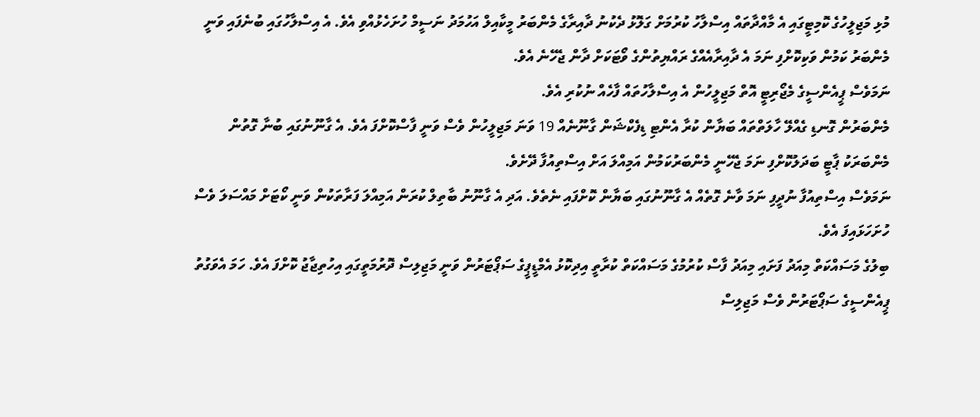މުޅި މަޖިލީހުގެ ކޮމިޓީގައި އެ މާއްދާތައް އިސްލާހު ކުރުމަށް ގަލޮޅު ދެކުނު ދާއިރާގެ މެންބަރު މީކާއިލް އަހުމަދު ނަސީމް ހުށަހެޅުއްވި އެވެ. އެ އިސްލާހުގައި ބުނެފައި ވަނީ މެންބަރު ކަމުން ވަކިކޮށްފި ނަމަ އެ ދާއިރާއެއްގެ ރައްޔިތުންގެ ވޯޓަކަށް ދާން ޖެހޭނެ އެވެ.
ނަމަވެސް ޕީއެންސީގެ މެޖޯރިޓީ އޮތް މަޖިލީހުން އެ އިސްލާހުތައް ފާހެއް ނުކުރި އެވެ.
މެންބަރުން ގޮނޑި ގެއްލޭ ހާލަތްތައް ބަޔާން ކުރާ އެންޓި ޑިފެކްޝަން ގާނޫނެއް 19 ވަނަ މަޖިލީހުން ވެސް ވަނީ ފާސްކޮށްފަ އެވެ. އެ ގާނޫނުގައި ބުނާ ގޮތުން މެންބަރަކު ޕާޓީ ބަދަލުކޮށްފި ނަމަ ޖެހޭނީ މެންބަރުކަމުން އަމިއްލަ އަށް އިސްތިއުފާ ދޭށެވެ.
ނަމަވެސް އިސްތިއުފާ ނުދީފި ނަމަ ވާނެ ގޮތެއް އެ ގާނޫނުގައި ބަޔާން ކޮށްފައި ނެތެވެ. އަދި އެ ގާނޫނު ބާތިލް ކުރަން އަމިއްލަ ފަރާތަކުން ވަނީ ކޯޓަށް މައްސަލަ ވެސް ހުށަހަޅައިފަ އެވެ.
ބިލުގެ މަސައްކަތް މިއަދު ފަށައި މިއަދު ފާސް ކުރުމުގެ މަސައްކަތް ކުރާތީ އިދިކޮޅު އެމްޑީޕީގެ ސަޕޯޓަރުން ވަނީ މަޖިލިސް ދޮރުމަތީގައި އިހުތިޖާޖު ކޮށްފަ އެވެ. ހަމަ އެވަގުތު ޕީއެންސީގެ ސަޕޯޓަރުން ވެސް މަޖިލިސް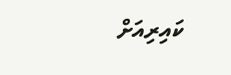ކައިރިއަށް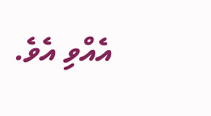އެއްވި އެވެ.